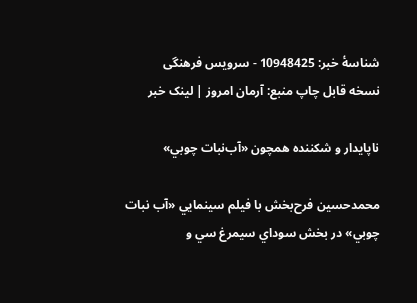شناسهٔ خبر: 10948425 - سرویس فرهنگی
نسخه قابل چاپ منبع: آرمان امروز | لینک خبر

ناپايدار و شكننده همچون «آب‌نبات چوبي»

محمدحسين فرح‌بخش با فيلم سينمايي «آب نبات چوبي» در بخش سوداي سيمرغ سي و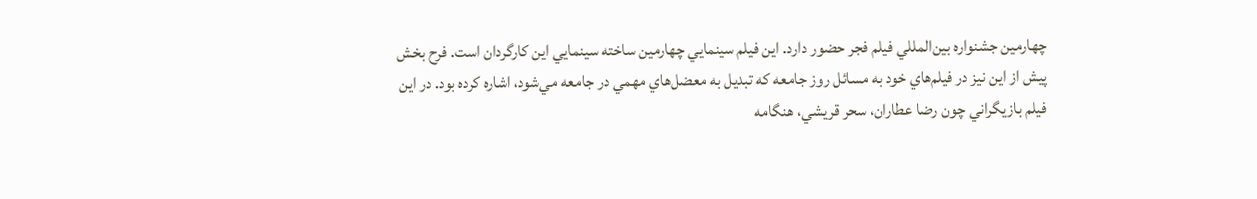چهارمين جشنواره بين‌المللي فيلم فجر حضور دارد. اين فيلم سينمايي چهارمين ساخته سينمايي اين كارگردان است. فرح بخش پيش از اين نيز در فيلم‌هاي خود به مسائل روز جامعه كه تبديل به معضل‌هاي مهمي در جامعه مي‌شود، اشاره كرده بود. در اين فيلم بازيگراني چون رضا عطاران، سحر قريشي، هنگامه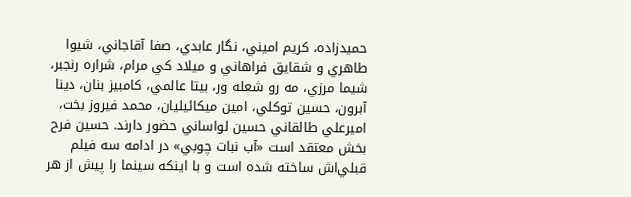حميدزاده، كريم اميني، نگار عابدي، صفا آقاجاني، شيوا طاهري و شقايق فراهاني و ميلاد كي مرام، شراره رنجبر، شيما مرزي، مه رو شعله ور، بيتا عالمي، كامبيز بنان، دينا آبرون، حسين توكلي، امين ميكائيليان، محمد فيروز بخت، اميرعلي طالقاني حسين لواساني حضور دارند. حسين فرح بخش معتقد است «آب نبات چوبي» در ادامه سه فيلم قبلي‌اش ساخته شده است و با اينكه سينما را پيش از هر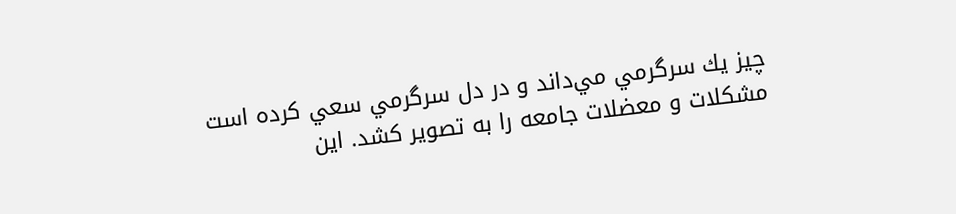چيز يك سرگرمي مي‌داند و در دل سرگرمي سعي كرده است مشكلات و معضلات جامعه را به تصوير كشد. اين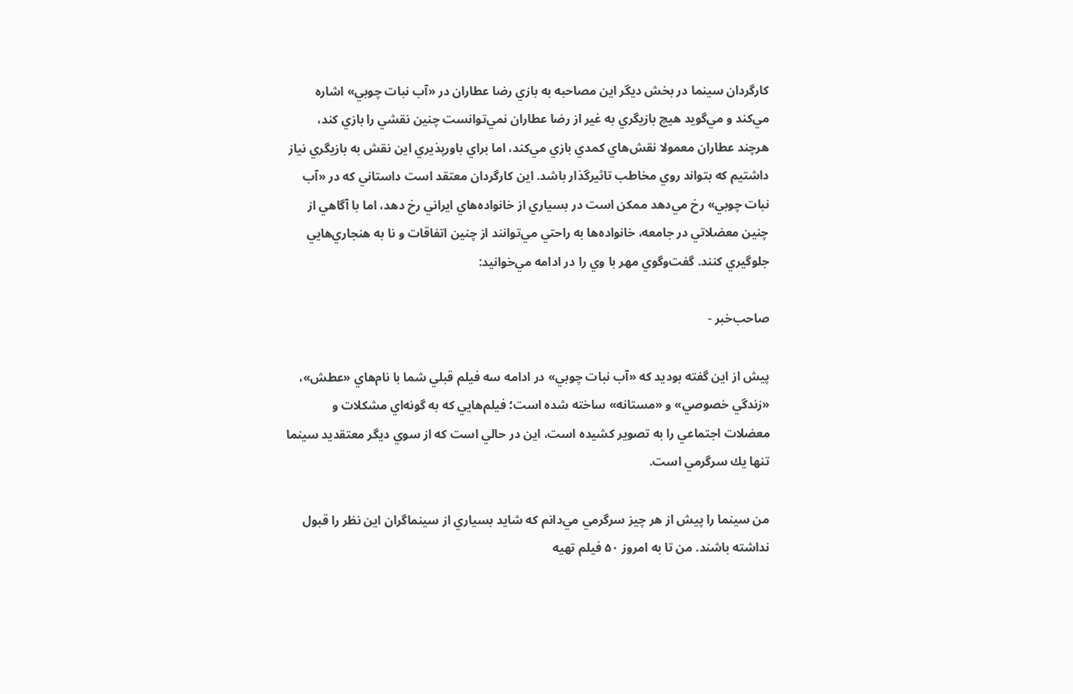كارگردان سينما در بخش ديگر اين مصاحبه به بازي رضا عطاران در «آب نبات چوبي» اشاره مي‌كند و مي‌گويد هيچ بازيگري به غير از رضا عطاران نمي‌توانست چنين نقشي را بازي كند، هرچند عطاران معمولا نقش‌هاي كمدي بازي مي‌كند، اما براي باورپذيري اين نقش به بازيگري نياز داشتيم كه بتواند روي مخاطب تاثيرگذار باشد. اين كارگردان معتقد است داستاني كه در «آب نبات چوبي» رخ مي‌دهد ممكن است در بسياري از خانواده‌هاي ايراني رخ دهد، اما با آگاهي از چنين معضلاتي در جامعه، خانواده‌ها به راحتي مي‌توانند از چنين اتفاقات و نا به هنجاري‌هايي جلوگيري كنند. گفت‌وگوي مهر با وي را در ادامه مي‌خوانيد:

صاحب‌خبر -

پيش از اين گفته بوديد كه «آب نبات چوبي» در ادامه سه فيلم قبلي شما با نام‌هاي «عطش»، «زندگي خصوصي» و «مستانه» ساخته شده است؛ فيلم‌هايي كه به گونه‌اي مشكلات و معضلات اجتماعي را به تصوير كشيده است، اين در حالي است كه از سوي ديگر معتقديد سينما تنها يك سرگرمي است.

من سينما را پيش از هر چيز سرگرمي مي‌دانم كه شايد بسياري از سينماگران اين نظر را قبول نداشته باشند. من تا به امروز ۵۰ فيلم تهيه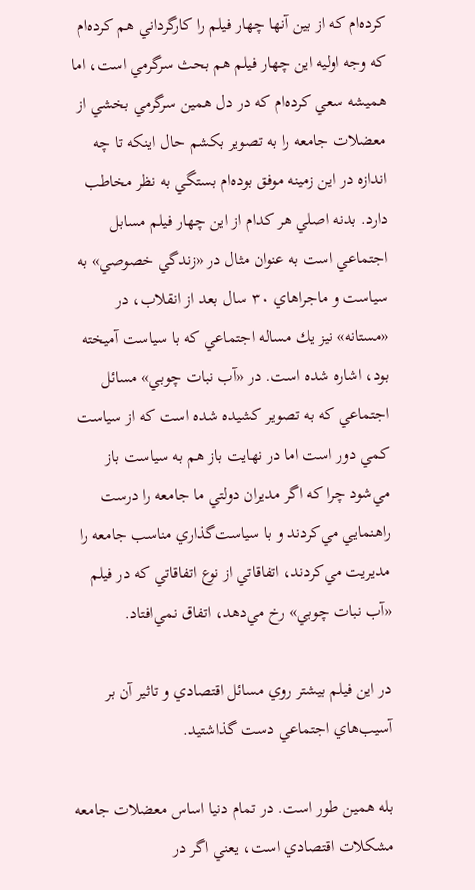كرده‌ام كه از بين آنها چهار فيلم را كارگرداني هم كرده‌ام كه وجه اوليه اين چهار فيلم هم بحث سرگرمي است، اما هميشه سعي كرده‌ام كه در دل همين سرگرمي بخشي از معضلات جامعه را به تصوير بكشم حال اينكه تا چه اندازه در اين زمينه موفق بوده‌ام بستگي به نظر مخاطب دارد. بدنه اصلي هر كدام از اين چهار فيلم مسابل اجتماعي است به عنوان مثال در «زندگي خصوصي» به سياست و ماجراهاي ۳۰ سال بعد از انقلاب، در «مستانه» نيز يك مساله اجتماعي كه با سياست آميخته بود، اشاره شده است. در «آب نبات چوبي» مسائل اجتماعي كه به تصوير كشيده شده است که از سياست كمي دور است اما در نهايت باز هم به سياست باز مي‌شود چرا كه اگر مديران دولتي ما جامعه را درست راهنمايي مي‌كردند و با سياست‌گذاري مناسب جامعه را مديريت مي‌كردند، اتفاقاتي از نوع اتفاقاتي كه در فيلم «آب نبات چوبي» رخ مي‌دهد، اتفاق نمي‌افتاد.

در اين فيلم بيشتر روي مسائل اقتصادي و تاثير آن بر آسيب‌هاي اجتماعي دست گذاشتيد.

بله همين طور است. در تمام دنيا اساس معضلات جامعه مشكلات اقتصادي است، يعني اگر در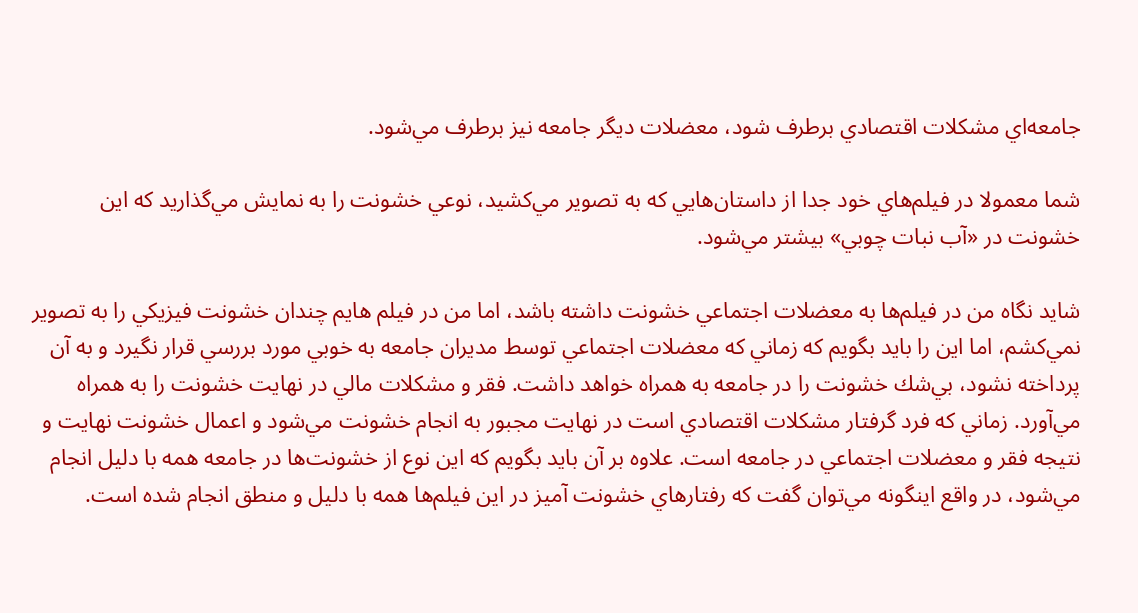جامعه‌اي مشكلات اقتصادي برطرف شود، معضلات ديگر جامعه نيز برطرف مي‌شود.

شما معمولا در فيلم‌هاي خود جدا از داستان‌هايي كه به تصوير مي‌كشيد، نوعي خشونت را به نمايش مي‌گذاريد كه اين خشونت در «آب نبات چوبي» بيشتر مي‌شود.

شايد نگاه من در فيلم‌ها به معضلات اجتماعي خشونت داشته باشد، اما من در فيلم هايم چندان خشونت فيزيكي را به تصوير نمي‌كشم، اما اين را بايد بگويم كه زماني كه معضلات اجتماعي توسط مديران جامعه به خوبي مورد بررسي قرار نگيرد و به آن پرداخته نشود، بي‌شك خشونت را در جامعه به همراه خواهد داشت. فقر و مشكلات مالي در نهايت خشونت را به همراه مي‌آورد. زماني كه فرد گرفتار مشكلات اقتصادي است در نهايت مجبور به انجام خشونت مي‌شود و اعمال خشونت نهايت و نتيجه فقر و معضلات اجتماعي در جامعه است. علاوه بر آن بايد بگويم كه اين نوع از خشونت‌ها در جامعه همه با دليل انجام مي‌شود، در واقع اينگونه مي‌توان گفت كه رفتارهاي خشونت آميز در اين فيلم‌ها همه با دليل و منطق انجام شده است.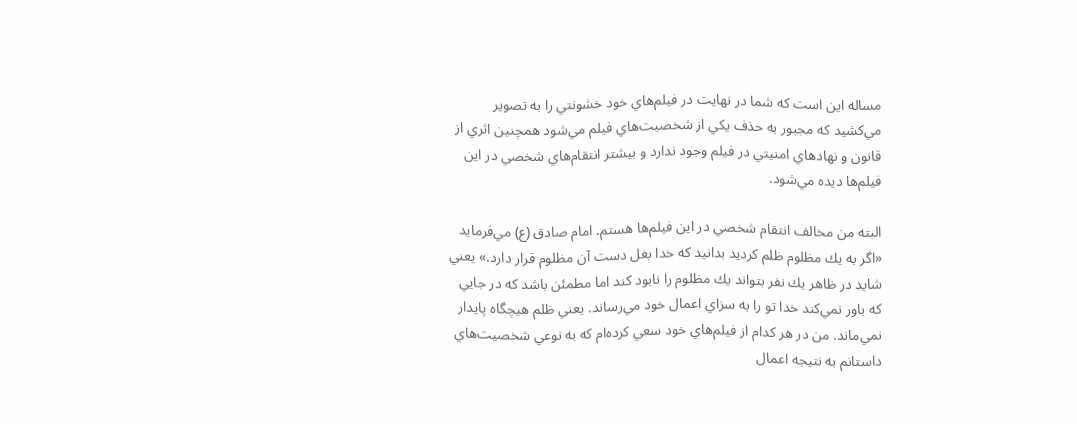مساله اين است كه شما در نهايت در فيلم‌هاي خود خشونتي را به تصوير مي‌كشيد كه مجبور به حذف يكي از شخصيت‌هاي فيلم مي‌شود همچنين اثري از قانون و نهادهاي امنيتي در فيلم وجود ندارد و بيشتر انتقام‌هاي شخصي در اين فيلم‌ها ديده مي‌شود.

البته من مخالف انتقام شخصي در اين فيلم‌ها هستم. امام صادق (ع) مي‌فرمايد «اگر به يك مظلوم ظلم كرديد بدانيد كه خدا بغل دست آن مظلوم قرار دارد.» يعني شايد در ظاهر يك نفر بتواند يك مظلوم را نابود كند اما مطمئن باشد كه در جايي كه باور نمي‌كند خدا تو را به سزاي اعمال خود مي‌رساند. يعني ظلم هيچگاه پايدار نمي‌ماند. من در هر كدام از فيلم‌هاي خود سعي كرده‌ام كه به نوعي شخصيت‌هاي داستانم به نتيجه اعمال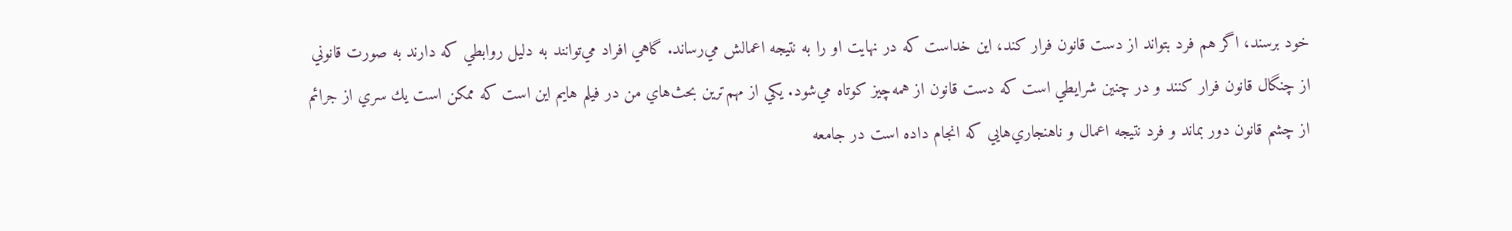خود برسند، اگر هم فرد بتواند از دست قانون فرار كند، اين خداست كه در نهايت او را به نتيجه اعمالش مي‌رساند. گاهي افراد مي‌توانند به دليل روابطي كه دارند به صورت قانوني از چنگال قانون فرار كنند و در چنين شرايطي است كه دست قانون از همه‌چيز كوتاه مي‌شود. يكي از مهم‌ترين بحث‌هاي من در فيلم هايم اين است كه ممكن است يك سري از جرائم از چشم قانون دور بماند و فرد نتيجه اعمال و ناهنجاري‌هايي كه انجام داده است در جامعه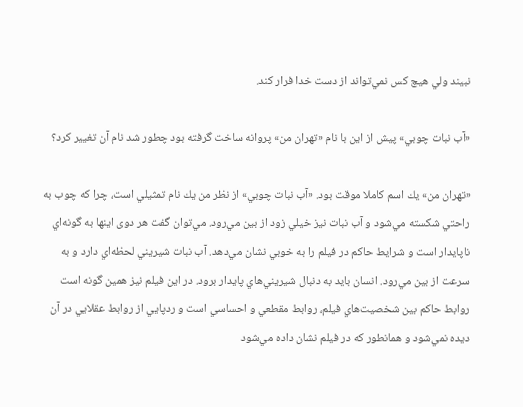نبيند ولي هيچ كس نمي‌تواند از دست خدا فرار كند.

«آب نبات چوبي» پيش از اين با نام «تهران من» پروانه ساخت گرفته بود چطور شد نام آن تغيير كرد؟

«تهران من» يك اسم كاملا موقت بود. «آب نبات چوبي» از نظر من يك نام تمثيلي است، چرا كه چوب به راحتي شكسته مي‌شود و آب نبات نيز خيلي زود از بين مي‌رود. مي‌توان گفت هر دوی اينها به گونه‌اي ناپايدار است و شرايط حاكم در فيلم را به خوبي نشان مي‌دهد. آب نبات شيريني لحظه‌اي دارد و به سرعت از بين مي‌رود. انسان بايد به دنبال شيريني‌هاي پايدار برود. در اين فيلم نيز همين گونه است روابط حاكم بين شخصيت‌هاي فيلم، روابط مقطعي و احساسي است و ردپايي از روابط عقلايي در آن ديده نمي‌شود و همانطور كه در فيلم نشان داده مي‌شود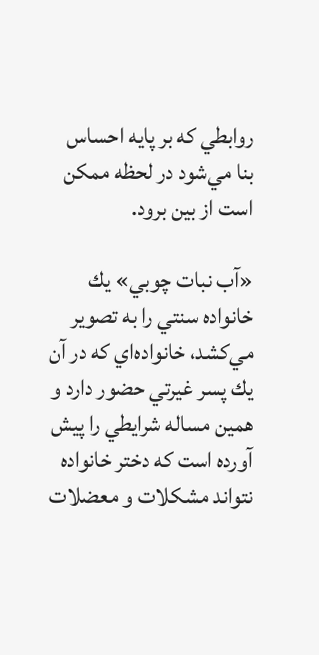روابطي كه بر پايه احساس بنا مي‌شود در لحظه ممكن است از بين برود.

«آب نبات چوبي» يك خانواده سنتي را به تصوير مي‌كشد، خانواده‌اي كه در آن يك پسر غيرتي حضور دارد و همين مساله شرايطي را پيش آورده است كه دختر خانواده نتواند مشكلات و معضلات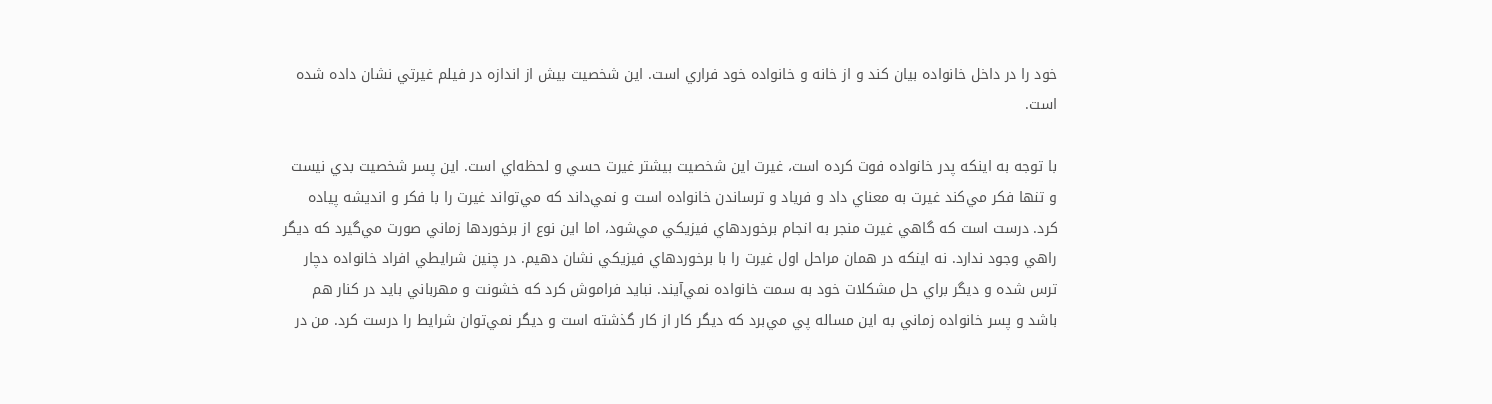خود را در داخل خانواده بيان كند و از خانه و خانواده خود فراري است. اين شخصيت بيش از اندازه در فيلم غيرتي نشان داده شده است.

با توجه به اينكه پدر خانواده فوت كرده است، غيرت اين شخصيت بيشتر غيرت حسي و لحظه‌اي است. اين پسر شخصيت بدي نيست و تنها فكر مي‌كند غيرت به معناي داد و فرياد و ترساندن خانواده است و نمي‌داند كه مي‌تواند غيرت را با فكر و انديشه پياده كرد. درست است كه گاهي غيرت منجر به انجام برخوردهاي فيزيكي مي‌شود، اما اين نوع از برخوردها زماني صورت مي‌گيرد كه ديگر راهي وجود ندارد. نه اينكه در همان مراحل اول غيرت را با برخوردهاي فيزيكي نشان دهيم. در چنين شرايطي افراد خانواده دچار ترس شده و ديگر براي حل مشكلات خود به سمت خانواده نمي‌آيند. نبايد فراموش كرد كه خشونت و مهرباني بايد در كنار هم باشد و پسر خانواده زماني به اين مساله پي مي‌برد كه ديگر كار از كار گذشته است و ديگر نمي‌توان شرايط را درست كرد. من در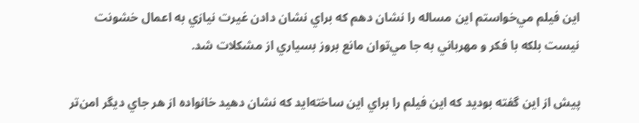اين فيلم مي‌خواستم اين مساله را نشان دهم كه براي نشان دادن غيرت نيازي به اعمال خشونت نيست بلكه با فكر و مهرباني به جا مي‌توان مانع بروز بسياري از مشكلات شد.

پيش از اين گفته بوديد كه اين فيلم را براي اين ساخته‌ايد كه نشان دهيد خانواده از هر جاي ديگر امن‌تر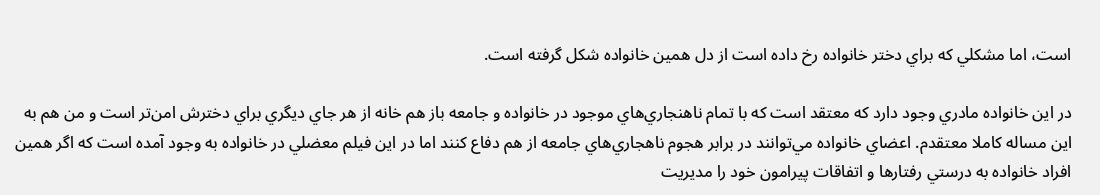است، اما مشكلي كه براي دختر خانواده رخ داده است از دل همين خانواده شكل گرفته است.

در اين خانواده مادري وجود دارد كه معتقد است كه با تمام ناهنجاري‌هاي موجود در خانواده و جامعه باز هم خانه از هر جاي ديگري براي دخترش امن‌تر است و من هم به اين مساله كاملا معتقدم. اعضاي خانواده مي‌توانند در برابر هجوم ناهجاري‌هاي جامعه از هم دفاع كنند اما در اين فيلم معضلي در خانواده به وجود آمده است كه اگر همين افراد خانواده به درستي رفتارها و اتفاقات پيرامون خود را مديريت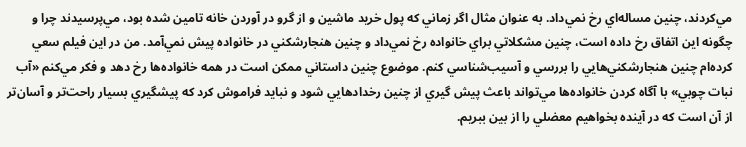مي‌كردند، چنين مساله‌اي رخ نمي‌داد. به عنوان مثال اگر زماني كه پول خريد ماشين و از گرو در آوردن خانه تامين شده بود، مي‌پرسيدند چرا و چگونه اين اتفاق رخ داده است، چنين مشكلاتي براي خانواده رخ نمي‌داد و چنين هنجارشكني در خانواده پيش نمي‌آمد. من در اين فيلم سعي كرده‌ام چنين هنجارشكني‌هايي را بررسي و آسيب‌شناسي كنم. موضوع چنين داستاني ممكن است در همه خانواده‌ها رخ دهد و فكر مي‌كنم «آب نبات چوبي» با آگاه كردن خانواده‌ها مي‌تواند باعث پيش گيري از چنين رخدادهايي شود و نبايد فراموش كرد كه پيشگيري بسيار راحت‌تر و آسان‌تر از آن است كه در آينده بخواهيم معضلي را از بين ببريم.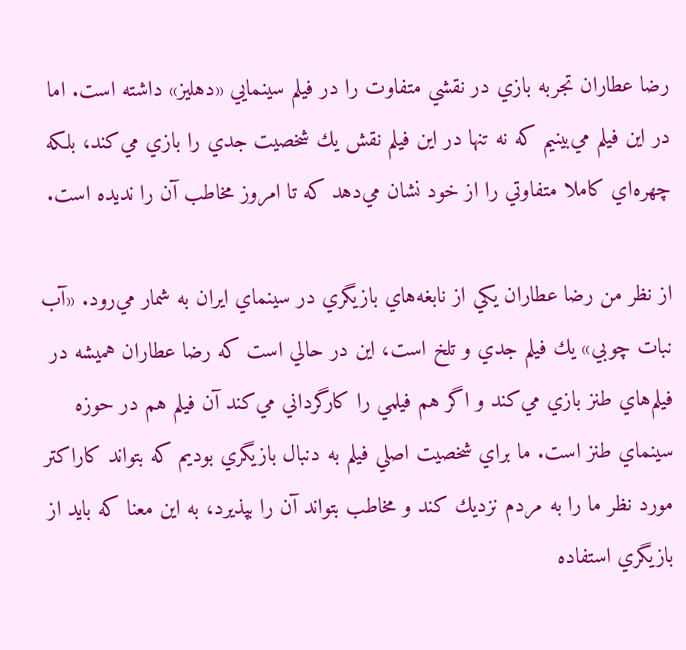رضا عطاران تجربه بازي در نقشي متفاوت را در فيلم سينمايي «دهليز» داشته است. اما در اين فيلم مي‌بينيم كه نه تنها در اين فيلم نقش يك شخصيت جدي را بازي مي‌كند، بلكه چهره‌اي كاملا متفاوتي را از خود نشان مي‌دهد كه تا امروز مخاطب آن را نديده است.

از نظر من رضا عطاران يكي از نابغه‌هاي بازيگري در سينماي ايران به شمار مي‌رود. «آب نبات چوبي» يك فيلم جدي و تلخ است، اين در حالي است كه رضا عطاران هميشه در فيلم‌هاي طنز بازي مي‌كند و اگر هم فيلمي را كارگرداني مي‌كند آن فيلم هم در حوزه سينماي طنز است. ما براي شخصيت اصلي فيلم به دنبال بازيگري بوديم كه بتواند كاراكتر مورد نظر ما را به مردم نزديك كند و مخاطب بتواند آن را بپذيرد، به اين معنا كه بايد از بازيگري استفاده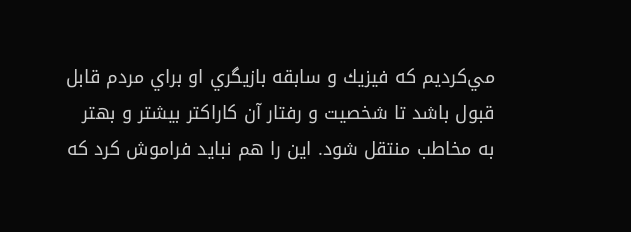مي‌كرديم كه فيزيك و سابقه بازيگري او براي مردم قابل قبول باشد تا شخصيت و رفتار آن كاراكتر بيشتر و بهتر به مخاطب منتقل شود. اين را هم نبايد فراموش كرد كه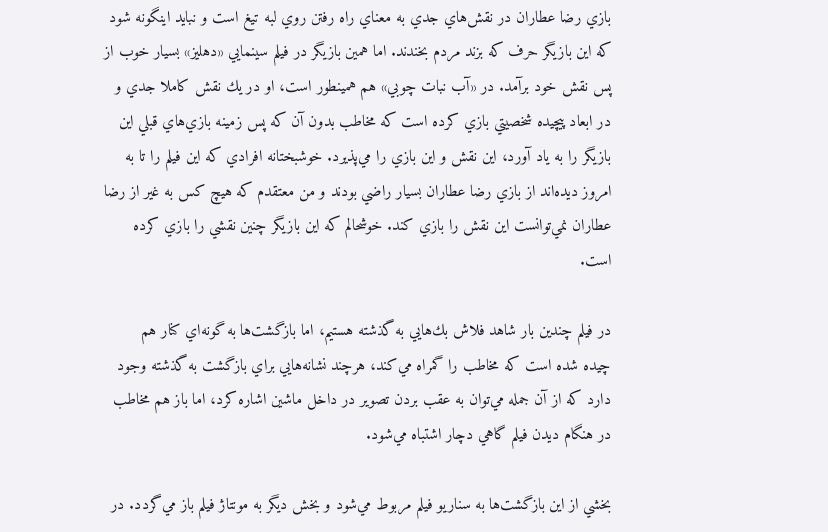بازي رضا عطاران در نقش‌هاي جدي به معناي راه رفتن روي لبه تيغ است و نبايد اينگونه شود كه اين بازيگر حرف كه بزند مردم بخندند. اما همين بازيگر در فيلم سينمايي «دهليز» بسيار خوب از پس نقش خود برآمد. در «آب نبات چوبي» هم همينطور است، او در يك نقش كاملا جدي و در ابعاد پيچيده شخصيتي بازي كرده است كه مخاطب بدون آن كه پس زمينه بازي‌هاي قبلي اين بازيگر را به ياد آورد، اين نقش و اين بازي را مي‌پذيرد. خوشبختانه افرادي كه اين فيلم را تا به امروز ديده‌اند از بازي رضا عطاران بسيار راضي بودند و من معتقدم كه هيچ كس به غير از رضا عطاران نمي‌توانست اين نقش را بازي كند. خوشحالم كه اين بازيگر چنين نقشي را بازي كرده است.

در فيلم چندين بار شاهد فلاش بك‌هايي به گذشته هستيم، اما بازگشت‌ها به گونه‌اي كنار هم چيده شده است كه مخاطب را گمراه مي‌كند، هرچند نشانه‌هايي براي بازگشت به گذشته وجود دارد كه از آن جمله مي‌توان به عقب بردن تصوير در داخل ماشين اشاره كرد، اما باز هم مخاطب در هنگام ديدن فيلم گاهي دچار اشتباه مي‌شود.

بخشي از اين بازگشت‌ها به سناريو فيلم مربوط مي‌شود و بخش ديگر به مونتاژ فيلم باز مي‌گردد. در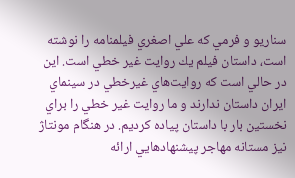سناريو و فرمي كه علي اصغري فيلمنامه را نوشته است، داستان فيلم يك روايت غير خطي است. اين در حالي است كه روايت‌هاي غيرخطي در سينماي ايران داستان ندارند و ما روايت غير خطي را براي نخستين بار با داستان پياده كرديم. در هنگام مونتاژ نيز مستانه مهاجر پيشنهادهايي ارائه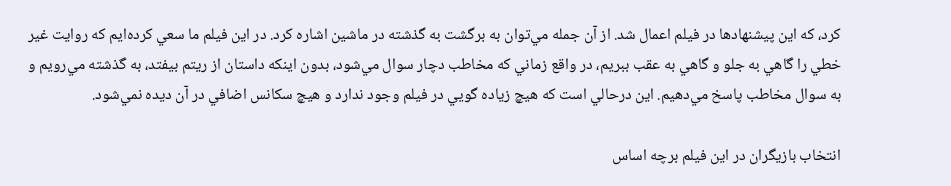كرد، كه اين پيشنهادها در فيلم اعمال شد. از آن جمله مي‌توان به برگشت به گذشته در ماشين اشاره كرد. در اين فيلم ما سعي كرده‌ايم كه روايت غير خطي را گاهي به جلو و گاهي به عقب ببريم، در واقع زماني كه مخاطب دچار سوال مي‌شود، بدون اينكه داستان از ريتم بيفتد، به گذشته مي‌رويم و به سوال مخاطب پاسخ مي‌دهيم. اين درحالي است كه هيچ زياده گويي در فيلم وجود ندارد و هيچ سكانس اضافي در آن ديده نمي‌شود.

انتخاب بازيگران در اين فيلم برچه اساس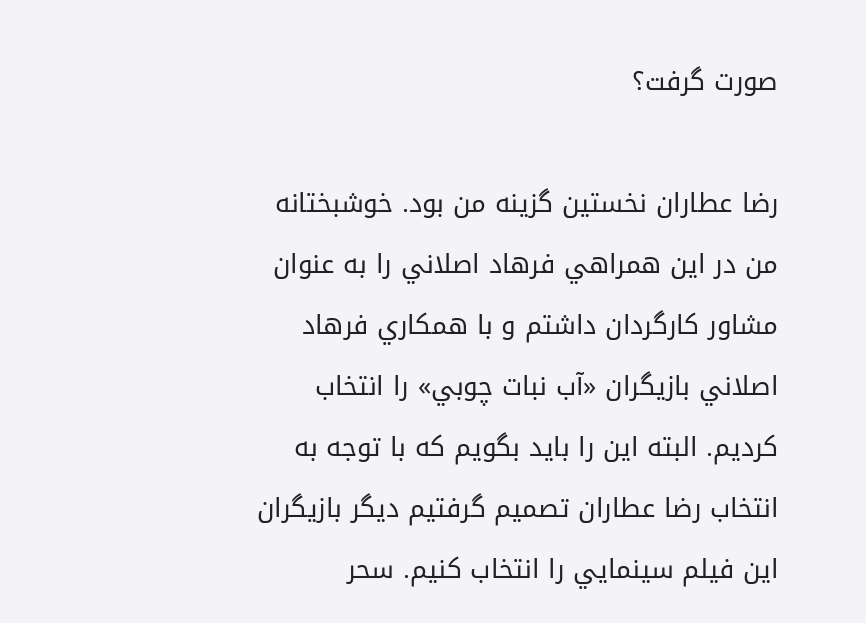صورت گرفت؟

رضا عطاران نخستين گزينه من بود. خوشبختانه من در اين همراهي فرهاد اصلاني را به عنوان مشاور كارگردان داشتم و با همكاري فرهاد اصلاني بازيگران «آب نبات چوبي» را انتخاب كرديم. البته اين را بايد بگويم كه با توجه به انتخاب رضا عطاران تصميم گرفتيم ديگر بازيگران اين فيلم سينمايي را انتخاب كنيم. سحر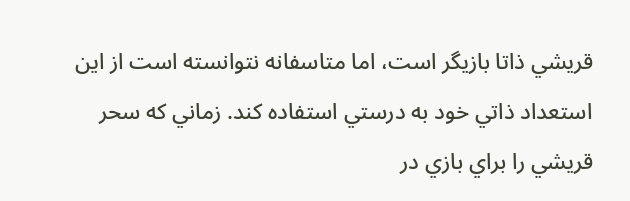قريشي ذاتا بازيگر است، اما متاسفانه نتوانسته است از اين استعداد ذاتي خود به درستي استفاده كند. زماني كه سحر قريشي را براي بازي در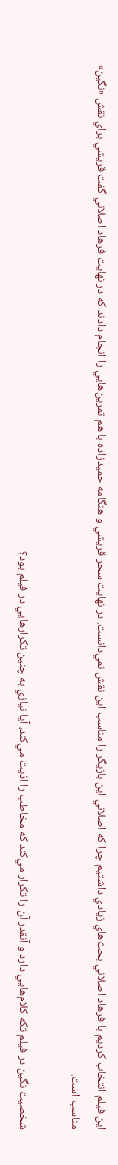اين فيلم انتخاب كرديم با فرهاد اصلاني بحث‌هاي زيادي داشتيم چرا كه اصلاني اين بازيگر را مناسب اين نقش نمي‌دانست. در نهايت سحر قريشي و هنگامه حميدزاده با هم تمرين‌هايي را انجام دادند كه در نهايت فرهاد اصلاني گفت قريشي براي نقش «نگين» مناسب است.

شخصيت نگين در فيلم تكه كلام‌هايي دارد و آنقدر آن را تكرار مي‌كند كه مخاطب را اذيت مي‌كند، آيا نيازي به چنين تكرارهايي در فيلم بود؟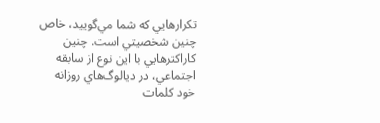تكرارهايي كه شما مي‌گوييد، خاص چنين شخصيتي است. چنين كاراكترهايي با اين نوع از سابقه اجتماعي، در ديالوگ‌هاي روزانه خود كلمات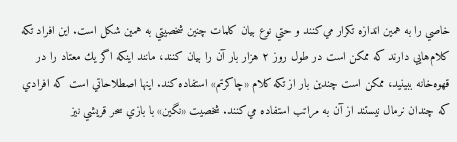خاصي را به همين اندازه تكرار مي‌كنند و حتي نوع بيان كلمات چنين شخصيتي به همين شكل است. اين افراد تكه كلام‌هايي دارند كه ممكن است در طول روز ۲ هزار بار آن را بيان كنند، مانند اينكه اگر يك معتاد را در قهوه‌خانه ببينيد، ممكن است چندين بار از تكه كلام «چاكرتم» استفاده كند. اينها اصطلاحاتي است كه افرادي كه چندان نرمال نيستند از آن به مراتب استفاده مي‌كنند. شخصيت «نگين» با بازي سحر قريشي نيز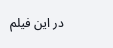در اين فيلم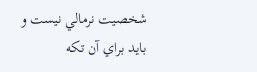شخصيت نرمالي نيست و بايد براي آن تكه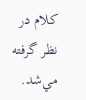كلام در نظر گرفته مي‌شد.